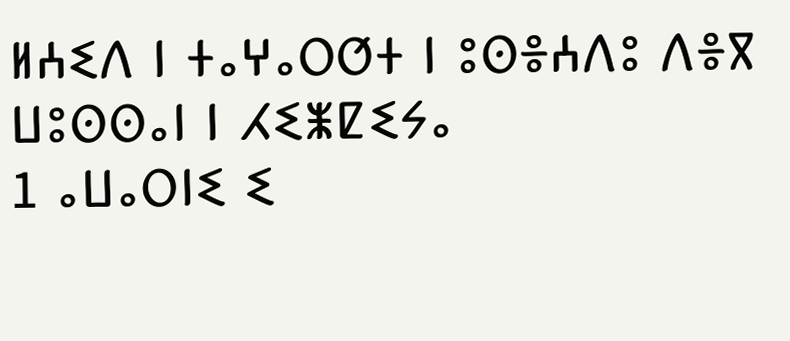ⵍⵄⵉⴷ ⵏ ⵜⴰⵖⴰⵔⵚⵜ ⵏ ⵓⵙⴻⵄⴷⵓ ⴷⴻⴳ ⵡⵓⵙⵙⴰⵏ ⵏ ⵃⵉⵥⵇⵉⵢⴰ
1 ⴰⵡⴰⵔⵏⵉ ⵉ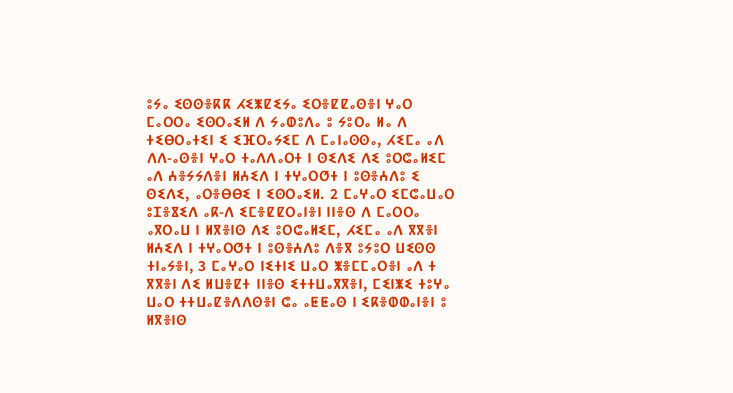ⵓⵢⴰ ⵉⵙⵙⴻⴽⴽ ⵃⵉⵥⵇⵉⵢⴰ ⵉⵔⴻⵇⵇⴰⵙⴻⵏ ⵖⴰⵔ ⵎⴰⵔⵔⴰ ⵉⵙⵔⴰⵉⵍ ⴷ ⵢⴰⵀⵓⴷⴰ ⵓ ⵢⵓⵔⴰ ⵍⴰ ⴷ ⵜⵉⴱⵔⴰⵜⵉⵏ ⵉ ⵉⴼⵔⴰⵢⵉⵎ ⴷ ⵎⴰⵏⴰⵙⵙⴰ, ⵃⵉⵎⴰ ⴰⴷ ⴷⴷ-ⴰⵙⴻⵏ ⵖⴰⵔ ⵜⴰⴷⴷⴰⵔⵜ ⵏ ⵙⵉⴷⵉ ⴷⵉ ⵓⵔⵛⴰⵍⵉⵎ ⴰⴷ ⵄⴻⵢⵢⴷⴻⵏ ⵍⵄⵉⴷ ⵏ ⵜⵖⴰⵔⵚⵜ ⵏ ⵓⵙⴻⵄⴷⵓ ⵉ ⵙⵉⴷⵉ, ⴰⵔⴻⴱⴱⵉ ⵏ ⵉⵙⵔⴰⵉⵍ. 2 ⵎⴰⵖⴰⵔ ⵉⵎⵛⴰⵡⴰⵔ ⵓⵊⴻⴵⵉⴷ ⴰⴽ-ⴷ ⵉⵎⴻⵇⵇⵔⴰⵏⴻⵏ ⵏⵏⴻⵙ ⴷ ⵎⴰⵔⵔⴰ ⴰⴳⵔⴰⵡ ⵏ ⵍⴳⴻⵏⵙ ⴷⵉ ⵓⵔⵛⴰⵍⵉⵎ, ⵃⵉⵎⴰ ⴰⴷ ⴳⴳⴻⵏ ⵍⵄⵉⴷ ⵏ ⵜⵖⴰⵔⵚⵜ ⵏ ⵓⵙⴻⵄⴷⵓ ⴷⴻⴳ ⵓⵢⵓⵔ ⵡⵉⵙⵙ ⵜⵏⴰⵢⴻⵏ, 3 ⵎⴰⵖⴰⵔ ⵏⵉⵜⵏⵉ ⵡⴰⵔ ⵥⴻⵎⵎⴰⵔⴻⵏ ⴰⴷ ⵜ ⴳⴳⴻⵏ ⴷⵉ ⵍⵡⴻⵇⵜ ⵏⵏⴻⵙ ⵉⵜⵜⵡⴰⴳⴳⴻⵏ, ⵎⵉⵏⵥⵉ ⵜⵓⵖⴰ ⵡⴰⵔ ⵜⵜⵡⴰⵇⴻⴷⴷⵙⴻⵏ ⵛⴰ ⴰⵟⵟⴰⵙ ⵏ ⵉⴽⴻⵀⵀⴰⵏⴻⵏ ⵓ ⵍⴳⴻⵏⵙ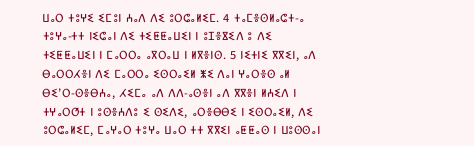ⵡⴰⵔ ⵜⵓⵖⵉ ⵉⵎⵓⵏ ⵄⴰⴷ ⴷⵉ ⵓⵔⵛⴰⵍⵉⵎ. 4 ⵜⴰⵎⴻⵙⵍⴰⵛⵜ-ⴰ ⵜⵓⵖⴰ-ⵜⵜ ⵏⵉⵛⴰⵏ ⴷⵉ ⵜⵉⵟⵟⴰⵡⵉⵏ ⵏ ⵓⵊⴻⴵⵉⴷ ⵓ ⴷⵉ ⵜⵉⵟⵟⴰⵡⵉⵏ ⵏ ⵎⴰⵔⵔⴰ ⴰⴳⵔⴰⵡ ⵏ ⵍⴳⴻⵏⵙ. 5 ⵏⵉⵜⵏⵉ ⴳⴳⵉⵏ, ⴰⴷ ⴱⴰⵔⵔⵃⴻⵏ ⴷⵉ ⵎⴰⵔⵔⴰ ⵉⵙⵔⴰⵉⵍ ⵥⵉ ⴷⴰⵏ ⵖⴰⵔⴻⵙ ⴰⵍ ⴱⵉ’ⵔ-ⵙⴻⴱⵄⴰ, ⵃⵉⵎⴰ ⴰⴷ ⴷⴷ-ⴰⵙⴻⵏ ⴰⴷ ⴳⴳⴻⵏ ⵍⵄⵉⴷ ⵏ ⵜⵖⴰⵔⵚⵜ ⵏ ⵓⵙⴻⵄⴷⵓ ⵉ ⵙⵉⴷⵉ, ⴰⵔⴻⴱⴱⵉ ⵏ ⵉⵙⵔⴰⵉⵍ, ⴷⵉ ⵓⵔⵛⴰⵍⵉⵎ, ⵎⴰⵖⴰⵔ ⵜⵓⵖⴰ ⵡⴰⵔ ⵜⵜ ⴳⴳⵉⵏ ⴰⵟⵟⴰⵙ ⵏ ⵡⵓⵙⵙⴰⵏ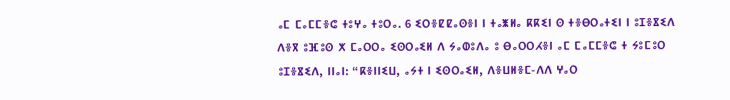ⴰⵎ ⵎⴰⵎⵎⴻⵛ ⵜⵓⵖⴰ ⵜⵓⵔⴰ. 6 ⵉⵔⴻⵇⵇⴰⵙⴻⵏ ⵏ ⵜⴰⵥⵍⴰ ⴽⴽⵉⵏ ⵙ ⵜⴻⴱⵔⴰⵜⵉⵏ ⵏ ⵓⵊⴻⴵⵉⴷ ⴷⴻⴳ ⵓⴼⵓⵙ ⵅ ⵎⴰⵔⵔⴰ ⵉⵙⵔⴰⵉⵍ ⴷ ⵢⴰⵀⵓⴷⴰ ⵓ ⴱⴰⵔⵔⵃⴻⵏ ⴰⵎ ⵎⴰⵎⵎⴻⵛ ⵜ ⵢⵓⵎⵓⵔ ⵓⵊⴻⴵⵉⴷ, ⵏⵏⴰⵏ: “ⴽⴻⵏⵏⵉⵡ, ⴰⵢⵜ ⵏ ⵉⵙⵔⴰⵉⵍ, ⴷⴻⵡⵍⴻⵎ-ⴷⴷ ⵖⴰⵔ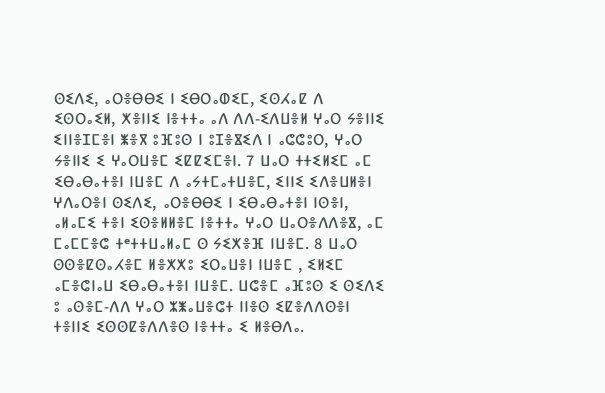ⵙⵉⴷⵉ, ⴰⵔⴻⴱⴱⵉ ⵏ ⵉⴱⵔⴰⵀⵉⵎ, ⵉⵙⵃⴰⵇ ⴷ ⵉⵙⵔⴰⵉⵍ, ⵅⴻⵏⵏⵉ ⵏⴻⵜⵜⴰ ⴰⴷ ⴷⴷ-ⵉⴷⵡⴻⵍ ⵖⴰⵔ ⵢⴻⵏⵏⵉ ⵉⵏⵏⴻⵊⵎⴻⵏ ⵥⴻⴳ ⵓⴼⵓⵙ ⵏ ⵓⵊⴻⴵⵉⴷ ⵏ ⴰⵛⵛⵓⵔ, ⵖⴰⵔ ⵢⴻⵏⵏⵉ ⵉ ⵖⴰⵔⵡⴻⵎ ⵉⵇⵇⵉⵎⴻⵏ. 7 ⵡⴰⵔ ⵜⵜⵉⵍⵉⵎ ⴰⵎ ⵉⴱⴰⴱⴰⵜⴻⵏ ⵏⵡⴻⵎ ⴷ ⴰⵢⵜⵎⴰⵜⵡⴻⵎ, ⵉⵏⵏⵉ ⵉⴷⴻⵡⵍⴻⵏ ⵖⴷⴰⵔⴻⵏ ⵙⵉⴷⵉ, ⴰⵔⴻⴱⴱⵉ ⵏ ⵉⴱⴰⴱⴰⵜⴻⵏ ⵏⵙⴻⵏ, ⴰⵍⴰⵎⵉ ⵜⴻⵏ ⵉⵙⴻⵍⵍⴻⵎ ⵏⴻⵜⵜⴰ ⵖⴰⵔ ⵡⴰⵔⴻⴷⴷⴻⴵ, ⴰⵎ ⵎⴰⵎⵎⴻⵛ ⵜᵉⵜⵜⵡⴰⵍⴰⵎ ⵙ ⵢⵉⵅⴻⴼ ⵏⵡⴻⵎ. 8 ⵡⴰⵔ ⵙⵙⴻⵇⵙⴰⵃⴻⵎ ⵍⴻⵅⵅⵓ ⵉⵔⴰⵡⴻⵏ ⵏⵡⴻⵎ , ⵉⵍⵉⵎ ⴰⵎⴻⵛⵏⴰⵡ ⵉⴱⴰⴱⴰⵜⴻⵏ ⵏⵡⴻⵎ. ⵡⵛⴻⵎ ⴰⴼⵓⵙ ⵉ ⵙⵉⴷⵉ ⵓ ⴰⵙⴻⵎ-ⴷⴷ ⵖⴰⵔ ⵣⵥⴰⵡⴻⵛⵜ ⵏⵏⴻⵙ ⵉⵇⴻⴷⴷⵙⴻⵏ ⵜⴻⵏⵏⵉ ⵉⵙⵙⵇⴻⴷⴷⴻⵙ ⵏⴻⵜⵜⴰ ⵉ ⵍⴻⴱⴷⴰ.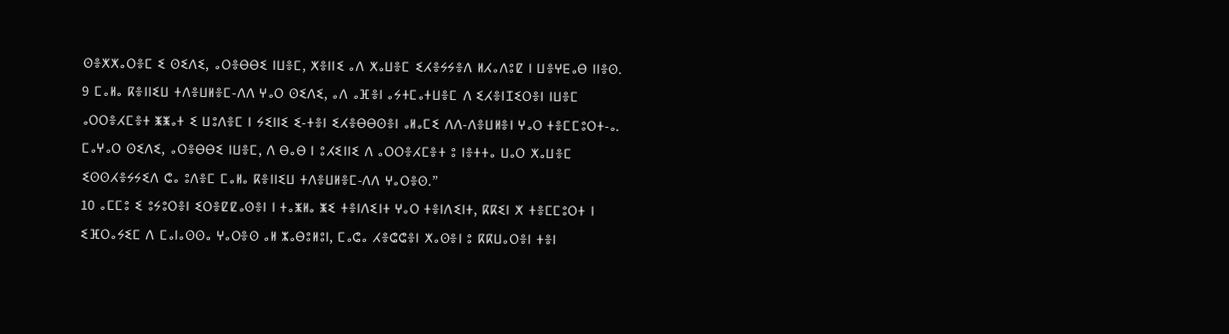ⵙⴻⵅⵅⴰⵔⴻⵎ ⵉ ⵙⵉⴷⵉ, ⴰⵔⴻⴱⴱⵉ ⵏⵡⴻⵎ, ⵅⴻⵏⵏⵉ ⴰⴷ ⵅⴰⵡⴻⵎ ⵉⵃⴻⵢⵢⴻⴷ ⵍⵃⴰⴷⵓⵇ ⵏ ⵡⴻⵖⴹⴰⴱ ⵏⵏⴻⵙ. 9 ⵎⴰⵍⴰ ⴽⴻⵏⵏⵉⵡ ⵜⴷⴻⵡⵍⴻⵎ-ⴷⴷ ⵖⴰⵔ ⵙⵉⴷⵉ, ⴰⴷ ⴰⴼⴻⵏ ⴰⵢⵜⵎⴰⵜⵡⴻⵎ ⴷ ⵉⵃⴻⵏⵊⵉⵔⴻⵏ ⵏⵡⴻⵎ ⴰⵔⵔⴻⵃⵎⴻⵜ ⵥⵥⴰⵜ ⵉ ⵡⵓⴷⴻⵎ ⵏ ⵢⵉⵏⵏⵉ ⵉ-ⵜⴻⵏ ⵉⵃⴻⴱⴱⵙⴻⵏ ⴰⵍⴰⵎⵉ ⴷⴷ-ⴷⴻⵡⵍⴻⵏ ⵖⴰⵔ ⵜⴻⵎⵎⵓⵔⵜ-ⴰ. ⵎⴰⵖⴰⵔ ⵙⵉⴷⵉ, ⴰⵔⴻⴱⴱⵉ ⵏⵡⴻⵎ, ⴷ ⴱⴰⴱ ⵏ ⵓⵃⵉⵏⵏⵉ ⴷ ⴰⵔⵔⴻⵃⵎⴻⵜ ⵓ ⵏⴻⵜⵜⴰ ⵡⴰⵔ ⵅⴰⵡⴻⵎ ⵉⵙⵙⵃⴻⵢⵢⵉⴷ ⵛⴰ ⵓⴷⴻⵎ ⵎⴰⵍⴰ ⴽⴻⵏⵏⵉⵡ ⵜⴷⴻⵡⵍⴻⵎ-ⴷⴷ ⵖⴰⵔⴻⵙ.”
10 ⴰⵎⵎⵓ ⵉ ⵓⵢⵓⵔⴻⵏ ⵉⵔⴻⵇⵇⴰⵙⴻⵏ ⵏ ⵜⴰⵥⵍⴰ ⵥⵉ ⵜⴻⵏⴷⵉⵏⵜ ⵖⴰⵔ ⵜⴻⵏⴷⵉⵏⵜ, ⴽⴽⵉⵏ ⵅ ⵜⴻⵎⵎⵓⵔⵜ ⵏ ⵉⴼⵔⴰⵢⵉⵎ ⴷ ⵎⴰⵏⴰⵙⵙⴰ ⵖⴰⵔⴻⵙ ⴰⵍ ⵣⴰⴱⵓⵍⵓⵏ, ⵎⴰⵛⴰ ⵃⴻⵛⵛⴻⵏ ⵅⴰⵙⴻⵏ ⵓ ⴽⴽⵡⴰⵔⴻⵏ ⵜⴻⵏ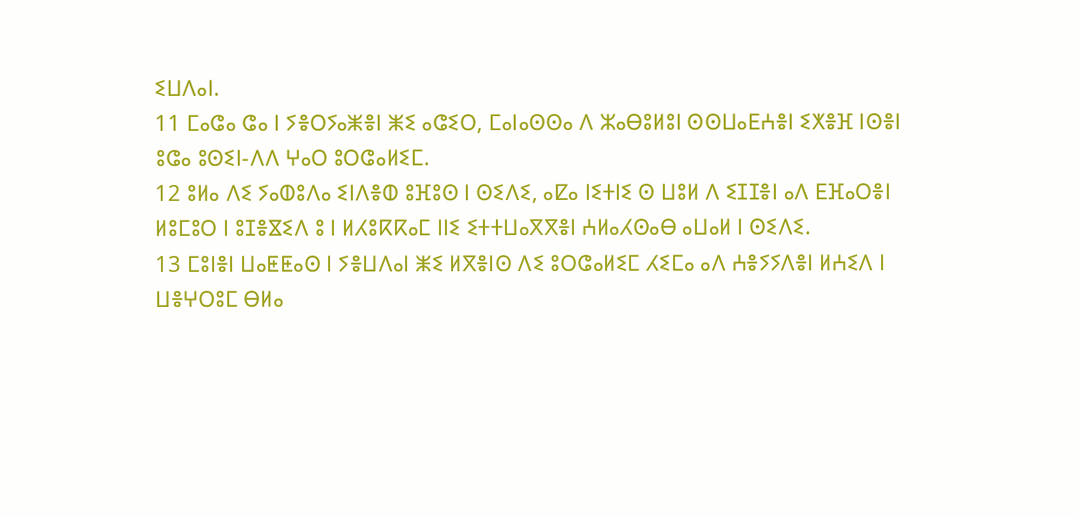ⵉⵡⴷⴰⵏ.
11 ⵎⴰⵛⴰ ⵛⴰ ⵏ ⵢⴻⵔⵢⴰⵥⴻⵏ ⵥⵉ ⴰⵛⵉⵔ, ⵎⴰⵏⴰⵙⵙⴰ ⴷ ⵣⴰⴱⵓⵍⵓⵏ ⵙⵙⵡⴰⴹⵄⴻⵏ ⵉⵅⴻⴼ ⵏⵙⴻⵏ ⵓⵛⴰ ⵓⵙⵉⵏ-ⴷⴷ ⵖⴰⵔ ⵓⵔⵛⴰⵍⵉⵎ.
12 ⵓⵍⴰ ⴷⵉ ⵢⴰⵀⵓⴷⴰ ⵉⵏⴷⴻⵀ ⵓⴼⵓⵙ ⵏ ⵙⵉⴷⵉ, ⴰⵇⴰ ⵏⵉⵜⵏⵉ ⵙ ⵡⵓⵍ ⴷ ⵉⵊⵊⴻⵏ ⴰⴷ ⴹⴼⴰⵔⴻⵏ ⵍⵓⵎⵓⵔ ⵏ ⵓⵊⴻⴵⵉⴷ ⵓ ⵏ ⵍⵃⵓⴽⴽⴰⵎ ⵏⵏⵉ ⵉⵜⵜⵡⴰⴳⴳⴻⵏ ⵄⵍⴰⵃⵙⴰⴱ ⴰⵡⴰⵍ ⵏ ⵙⵉⴷⵉ.
13 ⵎⵓⵏⴻⵏ ⵡⴰⵟⵟⴰⵙ ⵏ ⵢⴻⵡⴷⴰⵏ ⵥⵉ ⵍⴳⴻⵏⵙ ⴷⵉ ⵓⵔⵛⴰⵍⵉⵎ ⵃⵉⵎⴰ ⴰⴷ ⵄⴻⵢⵢⴷⴻⵏ ⵍⵄⵉⴷ ⵏ ⵡⴻⵖⵔⵓⵎ ⴱⵍⴰ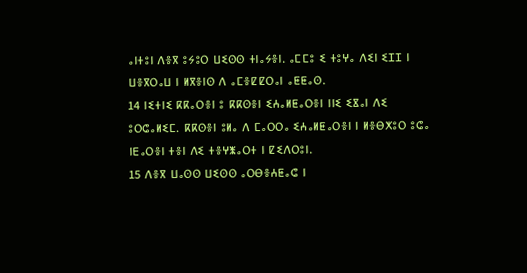ⴰⵏⵜⵓⵏ ⴷⴻⴳ ⵓⵢⵓⵔ ⵡⵉⵙⵙ ⵜⵏⴰⵢⴻⵏ. ⴰⵎⵎⵓ ⵉ ⵜⵓⵖⴰ ⴷⵉⵏ ⵉⵊⵊ ⵏ ⵡⴻⴳⵔⴰⵡ ⵏ ⵍⴳⴻⵏⵙ ⴷ ⴰⵎⴻⵇⵇⵔⴰⵏ ⴰⵟⵟⴰⵙ.
14 ⵏⵉⵜⵏⵉ ⴽⴽⴰⵔⴻⵏ ⵓ ⴽⴽⵙⴻⵏ ⵉⵄⴰⵍⵟⴰⵔⴻⵏ ⵏⵏⵉ ⵉⴵⴰⵏ ⴷⵉ ⵓⵔⵛⴰⵍⵉⵎ. ⴽⴽⵙⴻⵏ ⵓⵍⴰ ⴷ ⵎⴰⵔⵔⴰ ⵉⵄⴰⵍⵟⴰⵔⴻⵏ ⵏ ⵍⴻⴱⵅⵓⵔ ⵓⵛⴰ ⵏⴹⴰⵔⴻⵏ ⵜⴻⵏ ⴷⵉ ⵜⴻⵖⵥⴰⵔⵜ ⵏ ⵇⵉⴷⵔⵓⵏ.
15 ⴷⴻⴳ ⵡⴰⵙⵙ ⵡⵉⵙⵙ ⴰⵔⴱⴻⵄⵟⴰⵛ ⵏ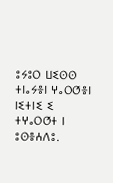ⵓⵢⵓⵔ ⵡⵉⵙⵙ ⵜⵏⴰⵢⴻⵏ ⵖⴰⵔⵚⴻⵏ ⵏⵉⵜⵏⵉ ⵉ ⵜⵖⴰⵔⵚⵜ ⵏ ⵓⵙⴻⵄⴷⵓ.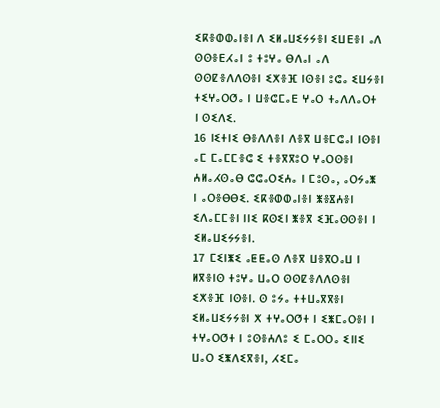ⵉⴽⴻⵀⵀⴰⵏⴻⵏ ⴷ ⵉⵍⴰⵡⵉⵢⵢⴻⵏ ⵉⵡⴹⴻⵏ ⴰⴷ ⵙⵙⴻⴹⵃⴰⵏ ⵓ ⵜⵓⵖⴰ ⴱⴷⴰⵏ ⴰⴷ ⵙⵙⵇⴻⴷⴷⵙⴻⵏ ⵉⵅⴻⴼ ⵏⵙⴻⵏ ⵓⵛⴰ ⵉⵡⵢⴻⵏ ⵜⵉⵖⴰⵔⵚⴰ ⵏ ⵡⴻⵛⵎⴰⴹ ⵖⴰⵔ ⵜⴰⴷⴷⴰⵔⵜ ⵏ ⵙⵉⴷⵉ.
16 ⵏⵉⵜⵏⵉ ⴱⴻⴷⴷⴻⵏ ⴷⴻⴳ ⵡⴻⵎⵛⴰⵏ ⵏⵙⴻⵏ ⴰⵎ ⵎⴰⵎⵎⴻⵛ ⵉ ⵜⴻⴳⴳⵓⵔ ⵖⴰⵔⵙⴻⵏ ⵄⵍⴰⵃⵙⴰⴱ ⵛⵛⴰⵔⵉⵄⴰ ⵏ ⵎⵓⵙⴰ, ⴰⵔⵢⴰⵥ ⵏ ⴰⵔⴻⴱⴱⵉ. ⵉⴽⴻⵀⵀⴰⵏⴻⵏ ⵥⴻⴵⵄⴻⵏ ⵉⴷⴰⵎⵎⴻⵏ ⵏⵏⵉ ⴽⵙⵉⵏ ⵥⴻⴳ ⵉⴼⴰⵙⵙⴻⵏ ⵏ ⵉⵍⴰⵡⵉⵢⵢⴻⵏ.
17 ⵎⵉⵏⵥⵉ ⴰⵟⵟⴰⵙ ⴷⴻⴳ ⵡⴻⴳⵔⴰⵡ ⵏ ⵍⴳⴻⵏⵙ ⵜⵓⵖⴰ ⵡⴰⵔ ⵙⵙⵇⴻⴷⴷⵙⴻⵏ ⵉⵅⴻⴼ ⵏⵙⴻⵏ. ⵙ ⵓⵢⴰ ⵜⵜⵡⴰⴳⴳⴻⵏ ⵉⵍⴰⵡⵉⵢⵢⴻⵏ ⵅ ⵜⵖⴰⵔⵚⵜ ⵏ ⵉⵥⵎⴰⵔⴻⵏ ⵏ ⵜⵖⴰⵔⵚⵜ ⵏ ⵓⵙⴻⵄⴷⵓ ⵉ ⵎⴰⵔⵔⴰ ⵉⵏⵏⵉ ⵡⴰⵔ ⵉⵥⴷⵉⴳⴻⵏ, ⵃⵉⵎⴰ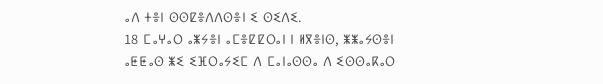ⴰⴷ ⵜⴻⵏ ⵙⵙⵇⴻⴷⴷⵙⴻⵏ ⵉ ⵙⵉⴷⵉ.
18 ⵎⴰⵖⴰⵔ ⴰⵥⵢⴻⵏ ⴰⵎⴻⵇⵇⵔⴰⵏ ⵏ ⵍⴳⴻⵏⵙ, ⵥⵥⴰⵢⵙⴻⵏ ⴰⵟⵟⴰⵙ ⵥⵉ ⵉⴼⵔⴰⵢⵉⵎ ⴷ ⵎⴰⵏⴰⵙⵙⴰ ⴷ ⵉⵙⵙⴰⴽⴰⵔ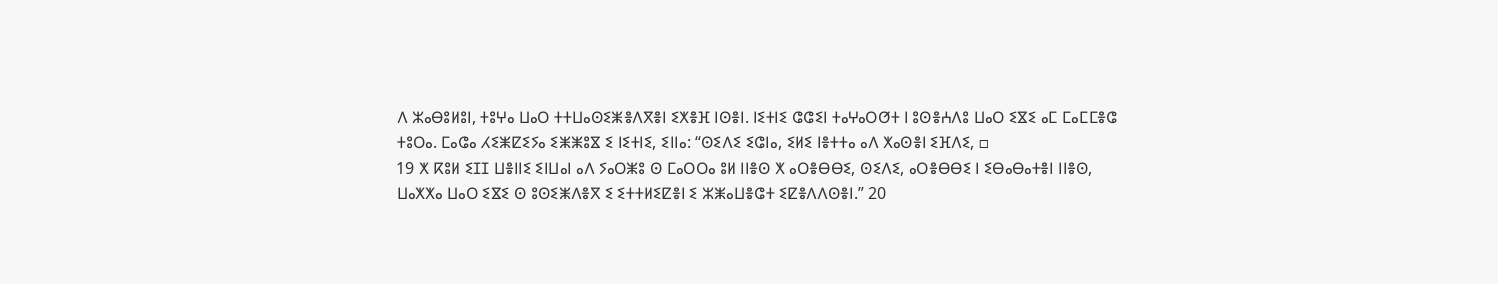ⴷ ⵣⴰⴱⵓⵍⵓⵏ, ⵜⵓⵖⴰ ⵡⴰⵔ ⵜⵜⵡⴰⵙⵉⵥⴻⴷⴳⴻⵏ ⵉⵅⴻⴼ ⵏⵙⴻⵏ. ⵏⵉⵜⵏⵉ ⵛⵛⵉⵏ ⵜⴰⵖⴰⵔⵚⵜ ⵏ ⵓⵙⴻⵄⴷⵓ ⵡⴰⵔ ⵉⴵⵉ ⴰⵎ ⵎⴰⵎⵎⴻⵛ ⵜⵓⵔⴰ. ⵎⴰⵛⴰ ⵃⵉⵥⵇⵉⵢⴰ ⵉⵥⵥⵓⴵ ⵉ ⵏⵉⵜⵏⵉ, ⵉⵏⵏⴰ: “ⵙⵉⴷⵉ ⵉⵛⵏⴰ, ⵉⵍⵉ ⵏⴻⵜⵜⴰ ⴰⴷ ⵅⴰⵙⴻⵏ ⵉⴼⴷⵉ, □
19 ⵅ ⴽⵓⵍ ⵉⵊⵊ ⵡⴻⵏⵏⵉ ⵉⵏⵡⴰⵏ ⴰⴷ ⵢⴰⵔⵥⵓ ⵙ ⵎⴰⵔⵔⴰ ⵓⵍ ⵏⵏⴻⵙ ⵅ ⴰⵔⴻⴱⴱⵉ, ⵙⵉⴷⵉ, ⴰⵔⴻⴱⴱⵉ ⵏ ⵉⴱⴰⴱⴰⵜⴻⵏ ⵏⵏⴻⵙ, ⵡⴰⵅⵅⴰ ⵡⴰⵔ ⵉⴵⵉ ⵙ ⵓⵙⵉⵥⴷⴻⴳ ⵉ ⵉⵜⵜⵍⵉⵇⴻⵏ ⵉ ⵣⵥⴰⵡⴻⵛⵜ ⵉⵇⴻⴷⴷⵙⴻⵏ.” 20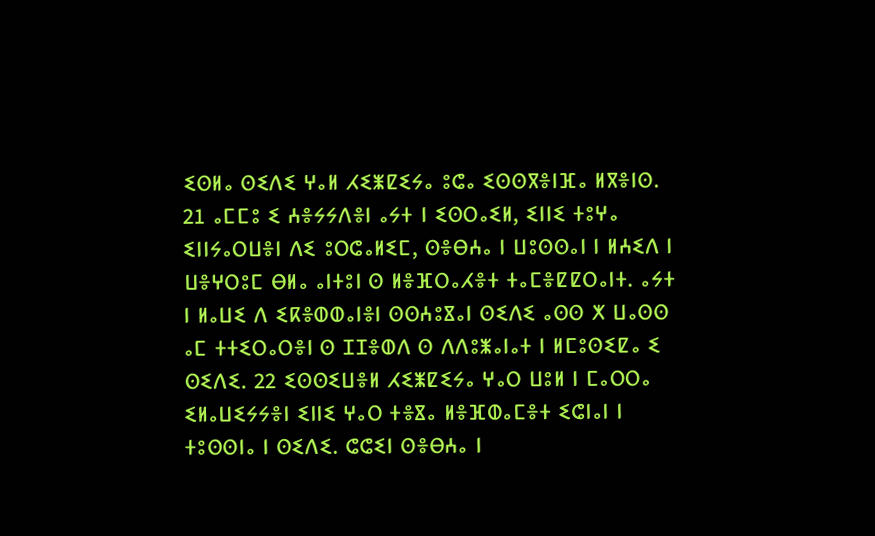ⵉⵙⵍⴰ ⵙⵉⴷⵉ ⵖⴰⵍ ⵃⵉⵥⵇⵉⵢⴰ ⵓⵛⴰ ⵉⵙⵙⴳⴻⵏⴼⴰ ⵍⴳⴻⵏⵙ.
21 ⴰⵎⵎⵓ ⵉ ⵄⴻⵢⵢⴷⴻⵏ ⴰⵢⵜ ⵏ ⵉⵙⵔⴰⵉⵍ, ⵉⵏⵏⵉ ⵜⵓⵖⴰ ⵉⵏⵏⵢⴰⵔⵡⴻⵏ ⴷⵉ ⵓⵔⵛⴰⵍⵉⵎ, ⵙⴻⴱⵄⴰ ⵏ ⵡⵓⵙⵙⴰⵏ ⵏ ⵍⵄⵉⴷ ⵏ ⵡⴻⵖⵔⵓⵎ ⴱⵍⴰ ⴰⵏⵜⵓⵏ ⵙ ⵍⴻⴼⵔⴰⵃⴻⵜ ⵜⴰⵎⴻⵇⵇⵔⴰⵏⵜ. ⴰⵢⵜ ⵏ ⵍⴰⵡⵉ ⴷ ⵉⴽⴻⵀⵀⴰⵏⴻⵏ ⵙⵙⵄⵓⴵⴰⵏ ⵙⵉⴷⵉ ⴰⵙⵙ ⵅ ⵡⴰⵙⵙ ⴰⵎ ⵜⵜⵉⵔⴰⵔⴻⵏ ⵙ ⵊⵊⴻⵀⴷ ⵙ ⴷⴷⵓⵥⴰⵏⴰⵜ ⵏ ⵍⵎⵓⵙⵉⵇⴰ ⵉ ⵙⵉⴷⵉ. 22 ⵉⵙⵙⵉⵡⴻⵍ ⵃⵉⵥⵇⵉⵢⴰ ⵖⴰⵔ ⵡⵓⵍ ⵏ ⵎⴰⵔⵔⴰ ⵉⵍⴰⵡⵉⵢⵢⴻⵏ ⵉⵏⵏⵉ ⵖⴰⵔ ⵜⴻⴵⴰ ⵍⴻⴼⵀⴰⵎⴻⵜ ⵉⵛⵏⴰⵏ ⵏ ⵜⵓⵙⵙⵏⴰ ⵏ ⵙⵉⴷⵉ. ⵛⵛⵉⵏ ⵙⴻⴱⵄⴰ ⵏ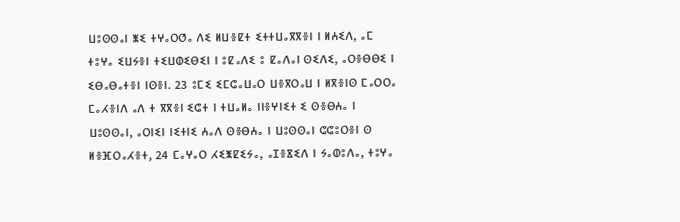ⵡⵓⵙⵙⴰⵏ ⵥⵉ ⵜⵖⴰⵔⵚⴰ ⴷⵉ ⵍⵡⴻⵇⵜ ⵉⵜⵜⵡⴰⴳⴳⴻⵏ ⵏ ⵍⵄⵉⴷ, ⴰⵎ ⵜⵓⵖⴰ ⵉⵡⵢⴻⵏ ⵜⵉⵡⵀⵉⴱⵉⵏ ⵏ ⵓⵇⴰⴷⵉ ⵓ ⵇⴰⴷⴰⵏ ⵙⵉⴷⵉ, ⴰⵔⴻⴱⴱⵉ ⵏ ⵉⴱⴰⴱⴰⵜⴻⵏ ⵏⵙⴻⵏ. 23 ⵓⵎⵉ ⵉⵎⵛⴰⵡⴰⵔ ⵡⴻⴳⵔⴰⵡ ⵏ ⵍⴳⴻⵏⵙ ⵎⴰⵔⵔⴰ ⵎⴰⵃⴻⵏⴷ ⴰⴷ ⵜ ⴳⴳⴻⵏ ⵉⵛⵜ ⵏ ⵜⵡⴰⵍⴰ ⵏⵏⴻⵖⵏⵉⵜ ⵉ ⵙⴻⴱⵄⴰ ⵏ ⵡⵓⵙⵙⴰⵏ, ⴰⵔⵏⵉⵏ ⵏⵉⵜⵏⵉ ⵄⴰⴷ ⵙⴻⴱⵄⴰ ⵏ ⵡⵓⵙⵙⴰⵏ ⵛⵛⵓⵔⴻⵏ ⵙ ⵍⴻⴼⵔⴰⵃⴻⵜ, 24 ⵎⴰⵖⴰⵔ ⵃⵉⵥⵇⵉⵢⴰ, ⴰⵊⴻⴵⵉⴷ ⵏ ⵢⴰⵀⵓⴷⴰ, ⵜⵓⵖⴰ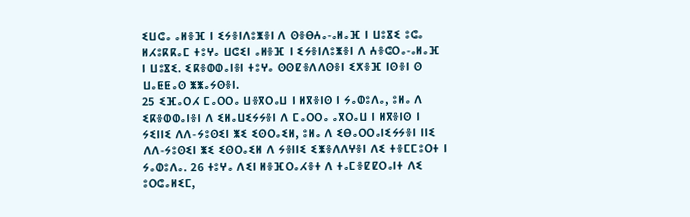ⵉⵡⵛⴰ ⴰⵍⴻⴼ ⵏ ⵉⵢⴻⵏⴷⵓⵥⴻⵏ ⴷ ⵙⴻⴱⵄⴰ-ⴰⵍⴰⴼ ⵏ ⵡⵓⴵⵉ ⵓⵛⴰ ⵍⵃⵓⴽⴽⴰⵎ ⵜⵓⵖⴰ ⵡⵛⵉⵏ ⴰⵍⴻⴼ ⵏ ⵉⵢⴻⵏⴷⵓⵥⴻⵏ ⴷ ⵄⴻⵛⵔⴰ-ⴰⵍⴰⴼ ⵏ ⵡⵓⴵⵉ. ⵉⴽⴻⵀⵀⴰⵏⴻⵏ ⵜⵓⵖⴰ ⵙⵙⵇⴻⴷⴷⵙⴻⵏ ⵉⵅⴻⴼ ⵏⵙⴻⵏ ⵙ ⵡⴰⵟⵟⴰⵙ ⵥⵥⴰⵢⵙⴻⵏ.
25 ⵉⴼⴰⵔⵃ ⵎⴰⵔⵔⴰ ⵡⴻⴳⵔⴰⵡ ⵏ ⵍⴳⴻⵏⵙ ⵏ ⵢⴰⵀⵓⴷⴰ, ⵓⵍⴰ ⴷ ⵉⴽⴻⵀⵀⴰⵏⴻⵏ ⴷ ⵉⵍⴰⵡⵉⵢⵢⴻⵏ ⴷ ⵎⴰⵔⵔⴰ ⴰⴳⵔⴰⵡ ⵏ ⵍⴳⴻⵏⵙ ⵏ ⵢⵉⵏⵏⵉ ⴷⴷ-ⵢⵓⵙⵉⵏ ⵥⵉ ⵉⵙⵔⴰⵉⵍ, ⵓⵍⴰ ⴷ ⵉⴱⴰⵔⵔⴰⵏⵉⵢⵢⴻⵏ ⵏⵏⵉ ⴷⴷ-ⵢⵓⵙⵉⵏ ⵥⵉ ⵉⵙⵔⴰⵉⵍ ⴷ ⵢⴻⵏⵏⵉ ⵉⵥⴻⴷⴷⵖⴻⵏ ⴷⵉ ⵜⴻⵎⵎⵓⵔⵜ ⵏ ⵢⴰⵀⵓⴷⴰ. 26 ⵜⵓⵖⴰ ⴷⵉⵏ ⵍⴻⴼⵔⴰⵃⴻⵜ ⴷ ⵜⴰⵎⴻⵇⵇⵔⴰⵏⵜ ⴷⵉ ⵓⵔⵛⴰⵍⵉⵎ,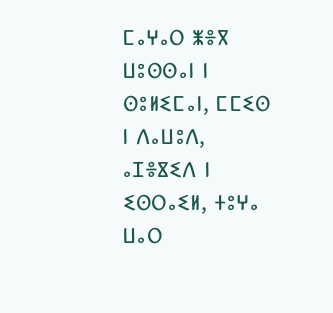ⵎⴰⵖⴰⵔ ⵥⴻⴳ ⵡⵓⵙⵙⴰⵏ ⵏ ⵙⵓⵍⵉⵎⴰⵏ, ⵎⵎⵉⵙ ⵏ ⴷⴰⵡⵓⴷ, ⴰⵊⴻⴵⵉⴷ ⵏ ⵉⵙⵔⴰⵉⵍ, ⵜⵓⵖⴰ ⵡⴰⵔ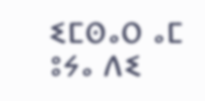ⵉⵎⵙⴰⵔ ⴰⵎ ⵓⵢⴰ ⴷⵉ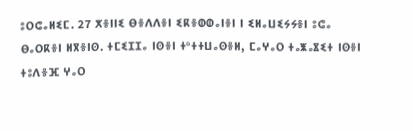ⵓⵔⵛⴰⵍⵉⵎ. 27 ⵅⴻⵏⵏⵉ ⴱⴻⴷⴷⴻⵏ ⵉⴽⴻⵀⵀⴰⵏⴻⵏ ⵏ ⵉⵍⴰⵡⵉⵢⵢⴻⵏ ⵓⵛⴰ ⴱⴰⵔⴽⴻⵏ ⵍⴳⴻⵏⵙ. ⵜⵎⵉⵊⵊⴰ ⵏⵙⴻⵏ ⵜᵉⵜⵜⵡⴰⵙⴻⵍ, ⵎⴰⵖⴰⵔ ⵜⴰⵥⴰⴵⵉⵜ ⵏⵙⴻⵏ ⵜⵓⴷⴻⴼ ⵖⴰⵔ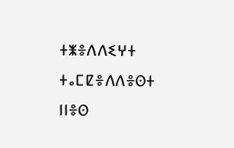ⵜⵥⴻⴷⴷⵉⵖⵜ ⵜⴰⵎⵇⴻⴷⴷⴻⵙⵜ ⵏⵏⴻⵙ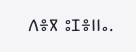ⴷⴻⴳ ⵓⵊⴻⵏⵏⴰ.